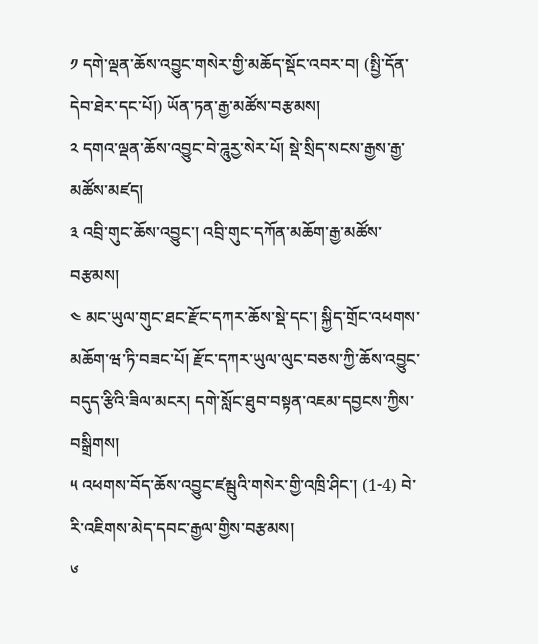༡ དགེ་ལྡན་ཆོས་འབྱུང་གསེར་གྱི་མཆོད་སྡོང་འབར་བ། (སྤྱི་དོན་དེབ་ཐེར་དང་པོ།) ཡོན་ཏན་རྒྱ་མཚོས་བརྩམས།
༢ དགའ་ལྡན་ཆོས་འབྱུང་བེ་ཌཱུརྱ་སེར་པོ། སྡེ་སྲིད་སངས་རྒྱས་རྒྱ་མཚོས་མཛད།
༣ འབྲི་གུང་ཆོས་འབྱུང་། འབྲི་གུང་དཀོན་མཆོག་རྒྱ་མཚོས་བརྩམས།
༤ མང་ཡུལ་གུང་ཐང་རྫོང་དཀར་ཆོས་སྡེ་དང་། སྐྱིད་གྲོང་འཕགས་མཆོག་ཝ་ཏི་བཟང་པོ། རྫོང་དཀར་ཡུལ་ལུང་བཅས་ཀྱི་ཆོས་འབྱུང་བདུད་རྩིའི་ཟིལ་མངར། དགེ་སློང་ཐུབ་བསྟན་འཇམ་དབྱངས་ཀྱིས་བསྒྲིགས།
༥ འཕགས་བོད་ཆོས་འབྱུང་ཛམྦུའི་གསེར་གྱི་འཁྲི་ཤིང་། (1-4) བེ་རི་འཇིགས་མེད་དབང་རྒྱལ་གྱིས་བརྩམས།
༦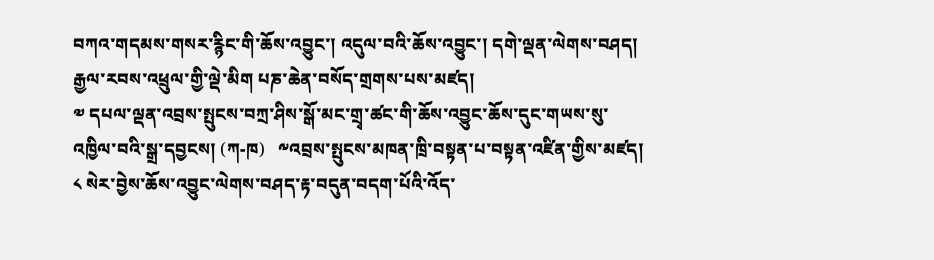བཀའ་གདམས་གསར་རྙིང་གི་ཆོས་འབྱུང་། འདུལ་བའི་ཆོས་འབྱུང་། དགེ་ལྡན་ལེགས་བཤད། རྒྱལ་རབས་འཕྲུལ་གྱི་ལྡེ་མིག པཎ་ཆེན་བསོད་གྲགས་པས་མཛད།
༧ དཔལ་ལྡན་འབྲས་སྤུངས་བཀྲ་ཤིས་སྒོ་མང་གྲྭ་ཚང་གི་ཆོས་འབྱུང་ཆོས་དུང་གཡས་སུ་འཁྱིལ་བའི་སྒྲ་དབྱངས། (ཀ-ཁ)   ༸འབྲས་སྤུངས་མཁན་ཁྲི་བསྟན་པ་བསྟན་འཛིན་གྱིས་མཛད།
༨ སེར་བྱེས་ཆོས་འབྱུང་ལེགས་བཤད་རྟ་བདུན་བདག་པོའི་འོད་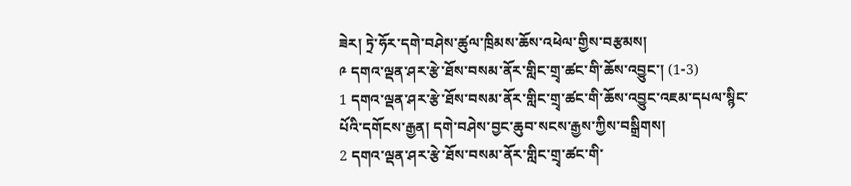ཟེར། ཏྲེ་ཧོར་དགེ་བཤེས་ཚུལ་ཁྲིམས་ཆོས་འཕེལ་གྱིས་བརྩམས།
༩ དགའ་ལྡན་ཤར་རྩེ་ཐོས་བསམ་ནོར་གླིང་གྲྭ་ཚང་གི་ཆོས་འབྱུང་། (1-3)
1 དགའ་ལྡན་ཤར་རྩེ་ཐོས་བསམ་ནོར་གླིང་གྲྭ་ཚང་གི་ཆོས་འབྱུང་འཇམ་དཔལ་སྙིང་པོའི་དགོངས་རྒྱན། དགེ་བཤེས་བྱང་ཆུབ་སངས་རྒྱས་ཀྱིས་བསྒྲིགས།
2 དགའ་ལྡན་ཤར་རྩེ་ཐོས་བསམ་ནོར་གླིང་གྲྭ་ཚང་གི་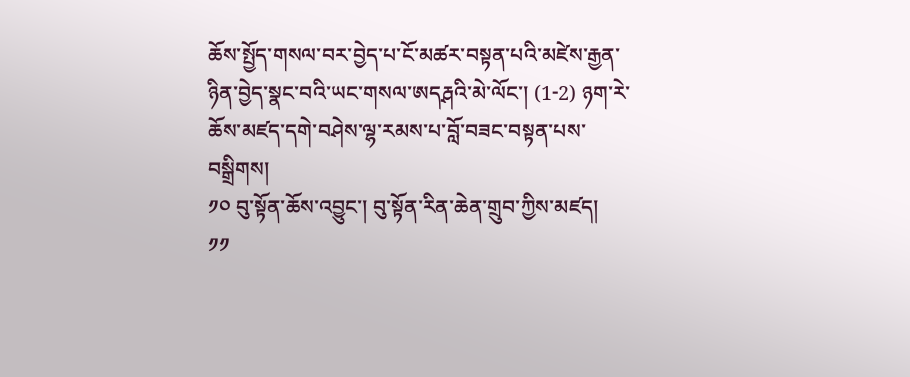ཆོས་སྤྱོད་གསལ་བར་བྱེད་པ་ངོ་མཚར་བསྟན་པའི་མཛེས་རྒྱན་ཉིན་བྱེད་སྣང་བའི་ཡང་གསལ་ཨདརྴའི་མེ་ལོང་། (1-2) ཉག་རེ་ཆོས་མཛད་དགེ་བཤེས་ལྷ་རམས་པ་བློ་བཟང་བསྟན་པས་བསྒྲིགས།
༡༠ བུ་སྟོན་ཆོས་འབྱུང་། བུ་སྟོན་རིན་ཆེན་གྲུབ་ཀྱིས་མཛད།
༡༡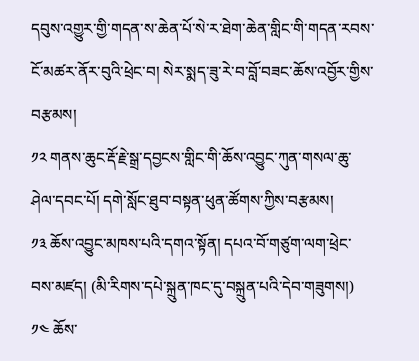དབུས་འགྱུར་གྱི་གདན་ས་ཆེན་པོ་སེ་ར་ཐེག་ཆེན་གླིང་གི་གདན་རབས་ངོ་མཚར་ནོར་བུའི་ཕྲེང་བ། སེར་སྨད་ཟུ་རེ་བ་བློ་བཟང་ཆོས་འབྱོར་གྱིས་བརྩམས།
༡༢ གནས་ཆུང་རྡོ་རྗེ་སྒྲ་དབྱངས་གླིང་གི་ཆོས་འབྱུང་ཀུན་གསལ་ཆུ་ཤེལ་དབང་པོ། དགེ་སློང་ཐུབ་བསྟན་ཕུན་ཚོགས་ཀྱིས་བརྩམས།
༡༣ ཆོས་འབྱུང་མཁས་པའི་དགའ་སྟོན། དཔའ་བོ་གཙུག་ལག་ཕྲེང་བས་མཛད། (མི་རིགས་དཔེ་སྐྲུན་ཁང་དུ་བསྐྲུན་པའི་དེབ་གཟུགས།)
༡༤ ཆོས་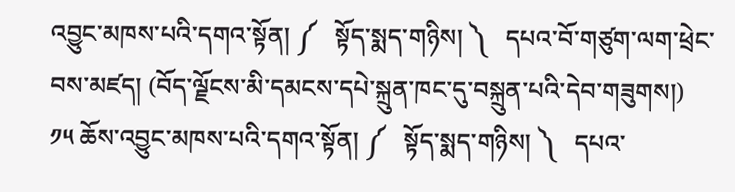འབྱུང་མཁས་པའི་དགའ་སྟོན། ༼   སྟོད་སྨད་གཉིས། ༽   དཔའ་བོ་གཙུག་ལག་ཕྲེང་བས་མཛད། (བོད་ལྗོངས་མི་དམངས་དཔེ་སྐྲུན་ཁང་དུ་བསྐྲུན་པའི་དེབ་གཟུགས།)
༡༥ ཆོས་འབྱུང་མཁས་པའི་དགའ་སྟོན། ༼   སྟོད་སྨད་གཉིས། ༽   དཔའ་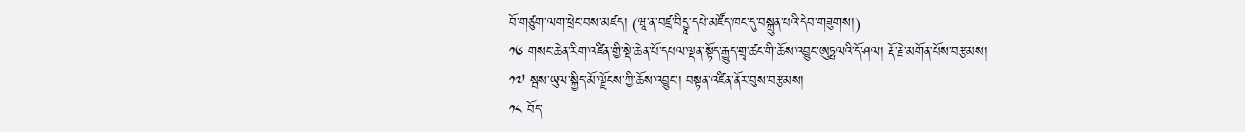བོ་གཙུག་ལག་ཕྲེང་བས་མཛད། (ཝཱ་ན་བཛྲ་བིདྱཱ་དཔེ་མཛོད་ཁང་དུ་བསྐྲུན་པའི་དེབ་གཟུགས།)
༡༦ གསང་ཆེན་རིག་འཛིན་གྱི་སྡེ་ཆེན་པོ་དཔལ་ལྡན་སྟོད་རྒྱུད་གྲྭ་ཚང་གི་ཆོས་འབྱུང་ཨུཏྤལའི་དོ་ཤལ། རྡོ་རྗེ་མགོན་པོས་བརྩམས།
༡༧ སྦས་ཡུལ་སྐྱིད་མོ་ལྗོངས་ཀྱི་ཆོས་འབྱུང་། བསྟན་འཛིན་ནོར་བུས་བརྩམས།
༡༨ བོད་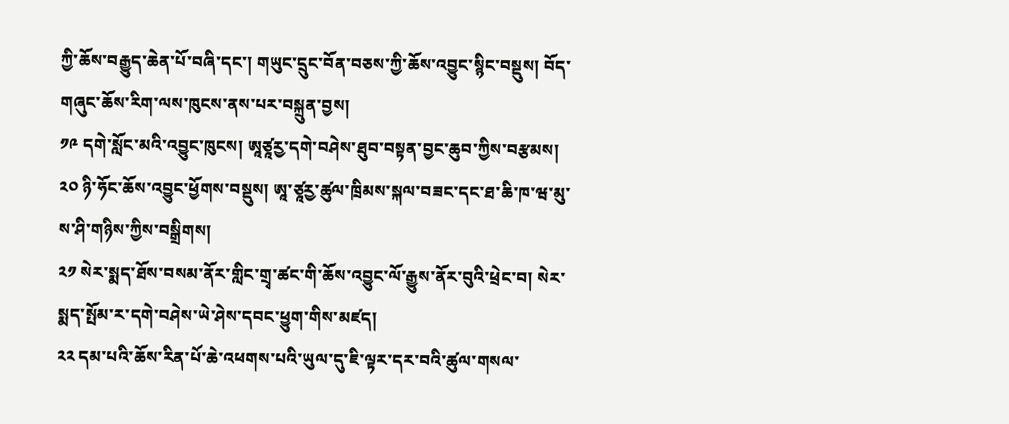ཀྱི་ཆོས་བརྒྱུད་ཆེན་པོ་བཞི་དང་། གཡུང་དྲུང་བོན་བཅས་ཀྱི་ཆོས་འབྱུང་སྙིང་བསྡུས། བོད་གཞུང་ཆོས་རིག་ལས་ཁུངས་ནས་པར་བསྐྲུན་བྱས།
༡༩ དགེ་སློང་མའི་འབྱུང་ཁུངས། ཨཱཙཱརྱ་དགེ་བཤེས་ཐུབ་བསྟན་བྱང་ཆུབ་ཀྱིས་བརྩམས།
༢༠ ཉི་ཧོང་ཆོས་འབྱུང་ཕྱོགས་བསྡུས། ཨཱ་ཙཱརྱ་ཚུལ་ཁྲིམས་སྐལ་བཟང་དང་ཐ་ཆི་ཁ་ཝ་མུ་ས་ཤི་གཉིས་ཀྱིས་བསྒྲིགས།
༢༡ སེར་སྨད་ཐོས་བསམ་ནོར་གླིང་གྲྭ་ཚང་གི་ཆོས་འབྱུང་ལོ་རྒྱུས་ནོར་བུའི་ཕྲེང་བ། སེར་སྨད་སྤོམ་ར་དགེ་བཤེས་ཡེ་ཤེས་དབང་ཕྱུག་གིས་མཛད།
༢༢ དམ་པའི་ཆོས་རིན་པོ་ཆེ་འཕགས་པའི་ཡུལ་དུ་ཇི་ལྟར་དར་བའི་ཚུལ་གསལ་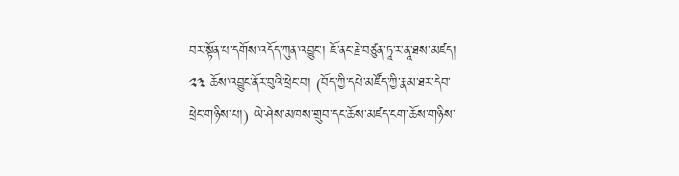བར་སྟོན་པ་དགོས་འདོད་ཀུན་འབྱུང་། ཇོ་ནང་རྗེ་བཙུན་ཏཱ་ར་ནཱ་ཐས་མཛད།
༢༣ ཆོས་འབྱུང་ནོར་བུའི་ཕྲེང་བ། (བོད་ཀྱི་དཔེ་མཛོད་ཀྱི་རྣམ་ཐར་དེབ་ཕྲེང་གཉིས་པ།) ཡེ་ཤེས་མཁས་གྲུབ་དང་ཆོས་མཛད་ངག་ཆོས་གཉིས་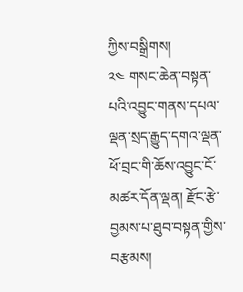ཀྱིས་བསྒྲིགས།
༢༤ གསང་ཆེན་བསྟན་པའི་འབྱུང་གནས་དཔལ་ལྡན་སྲད་རྒྱུད་དགའ་ལྡན་ཕོ་བྲང་གི་ཆོས་འབྱུང་ངོ་མཚར་དོན་ལྡན། རྫོང་རྩེ་བྱམས་པ་ཐུབ་བསྟན་གྱིས་བརྩམས།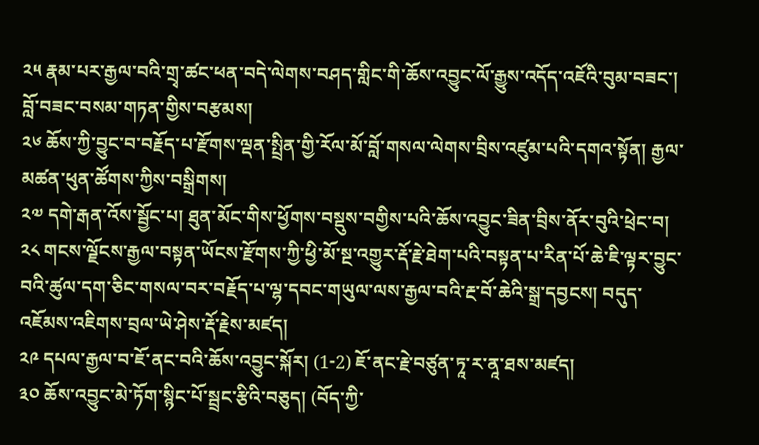༢༥ རྣམ་པར་རྒྱལ་བའི་གྲྭ་ཚང་ཕན་བདེ་ལེགས་བཤད་གླིང་གི་ཆོས་འབྱུང་ལོ་རྒྱུས་འདོད་འཇོའི་བུམ་བཟང་། བློ་བཟང་བསམ་གཏན་གྱིས་བརྩམས།
༢༦ ཆོས་ཀྱི་བྱུང་བ་བརྗོད་པ་རྫོགས་ལྡན་སྤྲིན་གྱི་རོལ་མོ་བློ་གསལ་ལེགས་བྲིས་འཛུམ་པའི་དགའ་སྟོན། རྒྱལ་མཚན་ཕུན་ཚོགས་ཀྱིས་བསྒྲིགས།
༢༧ དགེ་རྒན་འོས་སྦྱོང་པ། ཐུན་མོང་གིས་ཕྱོགས་བསྡུས་བགྱིས་པའི་ཆོས་འབྱུང་ཟིན་བྲིས་ནོར་བུའི་ཕྲེང་བ།
༢༨ གངས་ལྗོངས་རྒྱལ་བསྟན་ཡོངས་རྫོགས་ཀྱི་ཕྱི་མོ་སྔ་འགྱུར་རྡོ་རྗེ་ཐེག་པའི་བསྟན་པ་རིན་པོ་ཆེ་ཇི་ལྟར་བྱུང་བའི་ཚུལ་དག་ཅིང་གསལ་བར་བརྗོད་པ་ལྷ་དབང་གཡུལ་ལས་རྒྱལ་བའི་རྔ་བོ་ཆེའི་སྒྲ་དབྱངས། བདུད་འཇོམས་འཇིགས་བྲལ་ཡེ་ཤེས་རྡོ་རྗེས་མཛད།
༢༩ དཔལ་རྒྱལ་བ་ཇོ་ནང་བའི་ཆོས་འབྱུང་སྐོར། (1-2) ཇོ་ནང་རྗེ་བཙུན་ཏཱ་ར་ནཱ་ཐས་མཛད།
༣༠ ཆོས་འབྱུང་མེ་ཏོག་སྙིང་པོ་སྦྲང་རྩིའི་བཅུད། (བོད་ཀྱི་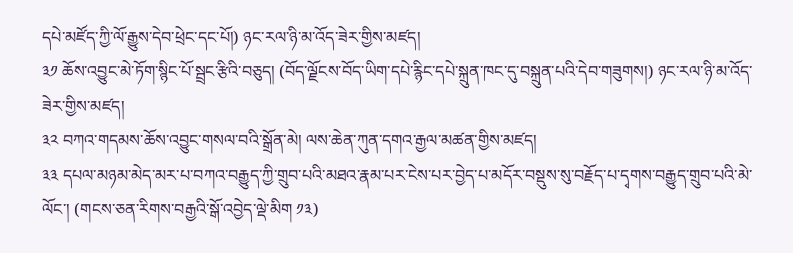དཔེ་མཛོད་ཀྱི་ལོ་རྒྱུས་དེབ་ཕྲེང་དང་པོ།) ཉང་རལ་ཉི་མ་འོད་ཟེར་གྱིས་མཛད།
༣༡ ཆོས་འབྱུང་མེ་ཏོག་སྙིང་པོ་སྦྲང་རྩིའི་བཅུད། (བོད་ལྗོངས་བོད་ཡིག་དཔེ་རྙིང་དཔེ་སྐྲུན་ཁང་དུ་བསྐྲུན་པའི་དེབ་གཟུགས།) ཉང་རལ་ཉི་མ་འོད་ཟེར་གྱིས་མཛད།
༣༢ བཀའ་གདམས་ཆོས་འབྱུང་གསལ་བའི་སྒྲོན་མེ། ལས་ཆེན་ཀུན་དགའ་རྒྱལ་མཚན་གྱིས་མཛད།
༣༣ དཔལ་མཉམ་མེད་མར་པ་བཀའ་བརྒྱུད་ཀྱི་གྲུབ་པའི་མཐའ་རྣམ་པར་ངེས་པར་བྱེད་པ་མདོར་བསྡུས་སུ་བརྗོད་པ་དྭགས་བརྒྱུད་གྲུབ་པའི་མེ་ལོང་། (གངས་ཅན་རིགས་བརྒྱའི་སྒོ་འབྱེད་ལྡེ་མིག ༡༣)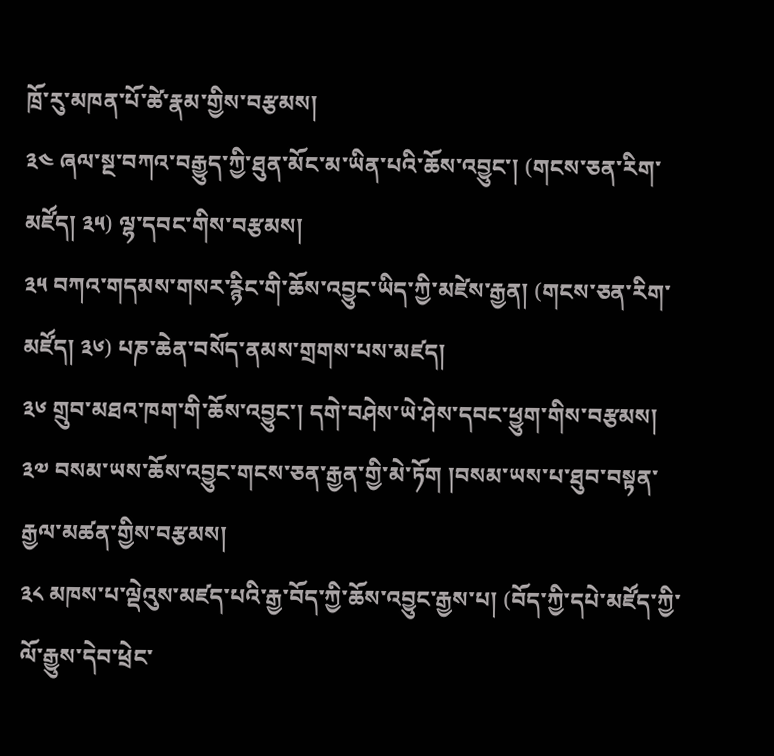ཁྲོ་རུ་མཁན་པོ་ཚེ་རྣམ་གྱིས་བརྩམས།
༣༤ ཞལ་སྔ་བཀའ་བརྒྱུད་ཀྱི་ཐུན་མོང་མ་ཡིན་པའི་ཆོས་འབྱུང་། (གངས་ཅན་རིག་མཛོད། ༣༥) ལྷ་དབང་གིས་བརྩམས།
༣༥ བཀའ་གདམས་གསར་རྙིང་གི་ཆོས་འབྱུང་ཡིད་ཀྱི་མཛེས་རྒྱན། (གངས་ཅན་རིག་མཛོད། ༣༦) པཎ་ཆེན་བསོད་ནམས་གྲགས་པས་མཛད།
༣༦ གྲུབ་མཐའ་ཁག་གི་ཆོས་འབྱུང་། དགེ་བཤེས་ཡེ་ཤེས་དབང་ཕྱུག་གིས་བརྩམས།
༣༧ བསམ་ཡས་ཆོས་འབྱུང་གངས་ཅན་རྒྱན་གྱི་མེ་ཏོག །བསམ་ཡས་པ་ཐུབ་བསྟན་རྒྱལ་མཚན་གྱིས་བརྩམས།
༣༨ མཁས་པ་ལྡེའུས་མཛད་པའི་རྒྱ་བོད་ཀྱི་ཆོས་འབྱུང་རྒྱས་པ། (བོད་ཀྱི་དཔེ་མཛོད་ཀྱི་ལོ་རྒྱུས་དེབ་ཕྲེང་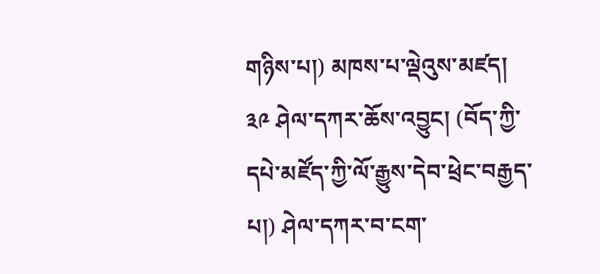གཉིས་པ།) མཁས་པ་ལྡེའུས་མཛད།
༣༩ ཤེལ་དཀར་ཆོས་འབྱུང། (བོད་ཀྱི་དཔེ་མཛོད་ཀྱི་ལོ་རྒྱུས་དེབ་ཕྲེང་བརྒྱད་པ།) ཤེལ་དཀར་བ་ངག་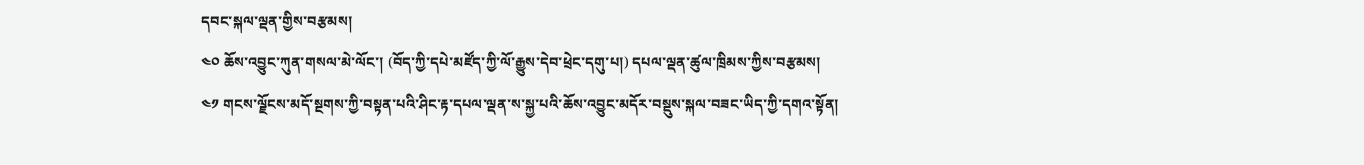དབང་སྐལ་ལྡན་གྱིས་བརྩམས།
༤༠ ཆོས་འབྱུང་ཀུན་གསལ་མེ་ལོང་། (བོད་ཀྱི་དཔེ་མཛོད་ཀྱི་ལོ་རྒྱུས་དེབ་ཕྲེང་དགུ་པ།) དཔལ་ལྡན་ཚུལ་ཁྲིམས་ཀྱིས་བརྩམས།
༤༡ གངས་ལྗོངས་མདོ་སྔགས་ཀྱི་བསྟན་པའི་ཤིང་རྟ་དཔལ་ལྡན་ས་སྐྱ་པའི་ཆོས་འབྱུང་མདོར་བསྡུས་སྐལ་བཟང་ཡིད་ཀྱི་དགའ་སྟོན།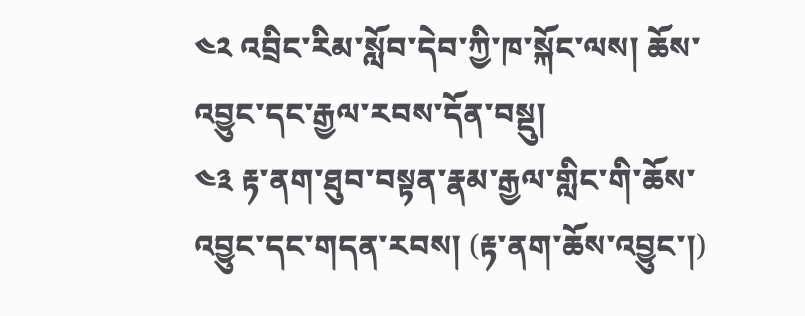༤༢ འབྲིང་རིམ་སློབ་དེབ་ཀྱི་ཁ་སྐོང་ལས། ཆོས་འབྱུང་དང་རྒྱལ་རབས་དོན་བསྡུ།
༤༣ རྟ་ནག་ཐུབ་བསྟན་རྣམ་རྒྱལ་གླིང་གི་ཆོས་འབྱུང་དང་གདན་རབས། (རྟ་ནག་ཆོས་འབྱུང་།)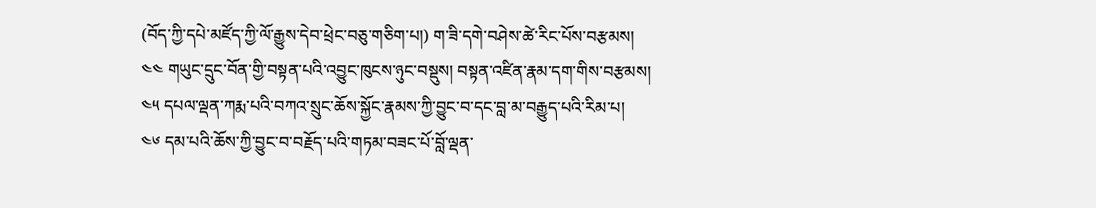(བོད་ཀྱི་དཔེ་མཛོད་ཀྱི་ལོ་རྒྱུས་དེབ་ཕྲེང་བཅུ་གཅིག་པ།) ག་ཟི་དགེ་བཤེས་ཚེ་རིང་པོས་བརྩམས།
༤༤ གཡུང་དྲུང་བོན་གྱི་བསྟན་པའི་འབྱུང་ཁུངས་ཉུང་བསྡུས། བསྟན་འཛིན་རྣམ་དག་གིས་བརྩམས།
༤༥ དཔལ་ལྡན་ཀརྨ་པའི་བཀའ་སྲུང་ཆོས་སྐྱོང་རྣམས་ཀྱི་བྱུང་བ་དང་བླ་མ་བརྒྱུད་པའི་རིམ་པ།
༤༦ དམ་པའི་ཆོས་ཀྱི་བྱུང་བ་བརྗོད་པའི་གཏམ་བཟང་པོ་བློ་ལྡན་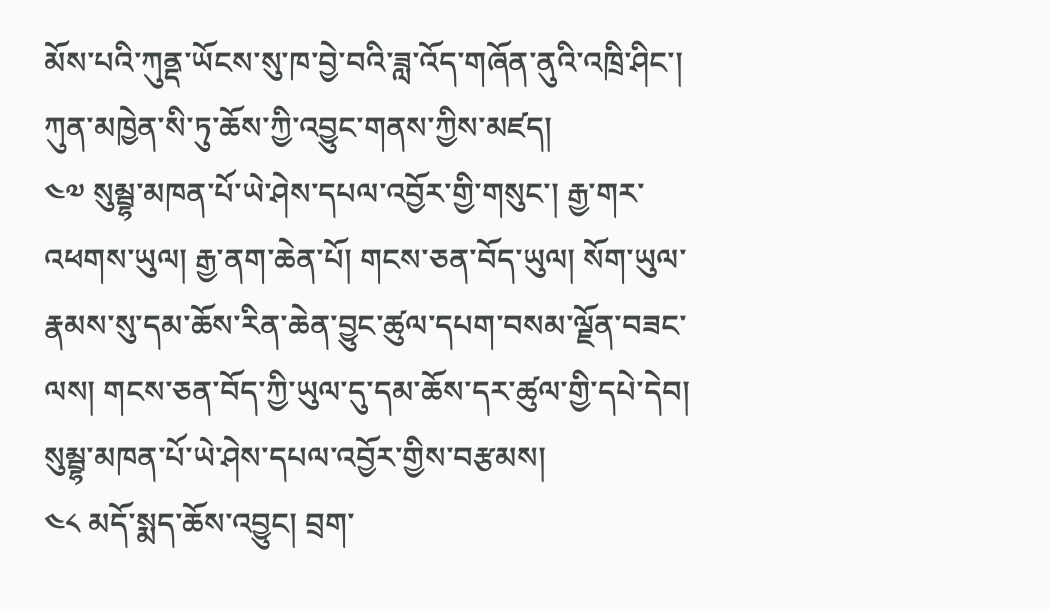མོས་པའི་ཀུནྡ་ཡོངས་སུ་ཁ་བྱེ་བའི་ཟླ་འོད་གཞོན་ནུའི་འཁྲི་ཤིང་། ཀུན་མཁྱེན་སི་ཏུ་ཆོས་ཀྱི་འབྱུང་གནས་ཀྱིས་མཛད།
༤༧ སུམྦྷ་མཁན་པོ་ཡེ་ཤེས་དཔལ་འབྱོར་གྱི་གསུང་། རྒྱ་གར་འཕགས་ཡུལ། རྒྱ་ནག་ཆེན་པོ། གངས་ཅན་བོད་ཡུལ། སོག་ཡུལ་རྣམས་སུ་དམ་ཆོས་རིན་ཆེན་བྱུང་ཚུལ་དཔག་བསམ་ལྗོན་བཟང་ལས། གངས་ཅན་བོད་ཀྱི་ཡུལ་དུ་དམ་ཆོས་དར་ཚུལ་གྱི་དཔེ་དེབ། སུམྦྷ་མཁན་པོ་ཡེ་ཤེས་དཔལ་འབྱོར་གྱིས་བརྩམས།
༤༨ མདོ་སྨད་ཆོས་འབྱུང། བྲག་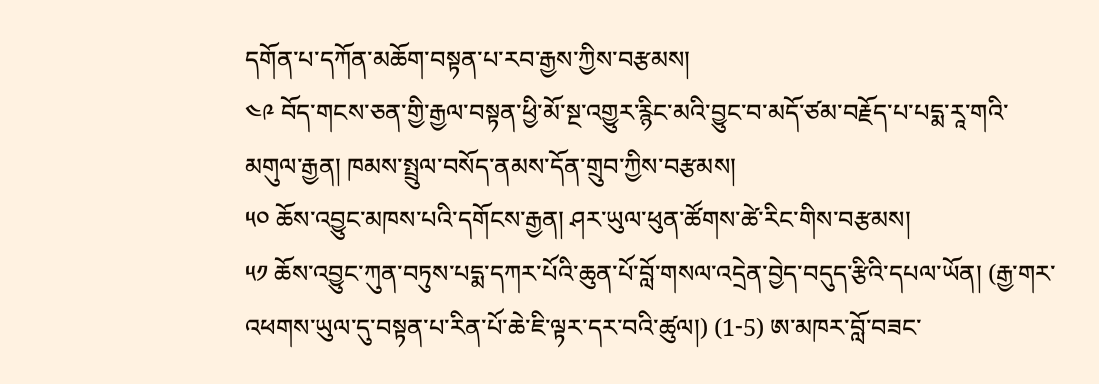དགོན་པ་དཀོན་མཆོག་བསྟན་པ་རབ་རྒྱས་ཀྱིས་བརྩམས།
༤༩ བོད་གངས་ཅན་གྱི་རྒྱལ་བསྟན་ཕྱི་མོ་སྔ་འགྱུར་རྙིང་མའི་བྱུང་བ་མདོ་ཙམ་བརྗོད་པ་པདྨ་རཱ་གའི་མགུལ་རྒྱན། ཁམས་སྤྲུལ་བསོད་ནམས་དོན་གྲུབ་ཀྱིས་བརྩམས།
༥༠ ཆོས་འབྱུང་མཁས་པའི་དགོངས་རྒྱན། ཤར་ཡུལ་ཕུན་ཚོགས་ཚེ་རིང་གིས་བརྩམས།
༥༡ ཆོས་འབྱུང་ཀུན་བཏུས་པདྨ་དཀར་པོའི་ཆུན་པོ་བློ་གསལ་འདྲེན་བྱེད་བདུད་རྩིའི་དཔལ་ཡོན། (རྒྱ་གར་འཕགས་ཡུལ་དུ་བསྟན་པ་རིན་པོ་ཆེ་ཇི་ལྟར་དར་བའི་ཚུལ།) (1-5) ཨ་མཁར་བློ་བཟང་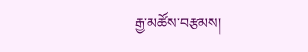རྒྱ་མཚོས་བརྩམས།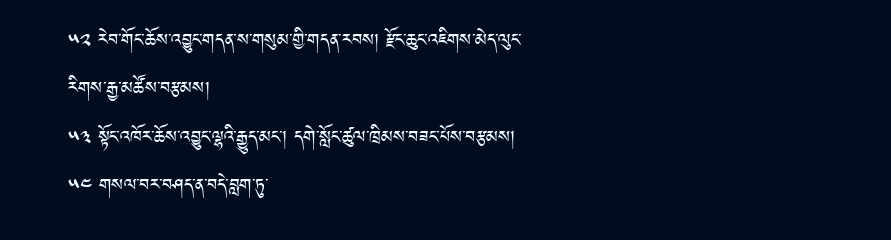༥༢ རེབ་གོང་ཆོས་འབྱུང་གདན་ས་གསུམ་གྱི་གདན་རབས། རྫོང་ཆུང་འཇིགས་མེད་ལུང་རིགས་རྒྱ་མཚོས་བརྩམས།
༥༣ སྟོང་འཁོར་ཆོས་འབྱུང་ལྷའི་རྒྱུད་མང་། དགེ་སློང་ཚུལ་ཁྲིམས་བཟང་པོས་བརྩམས།
༥༤ གསལ་བར་བཤད་ན་བདེ་བླག་ཏུ་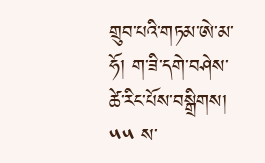གྲུབ་པའི་གཏམ་ཨེ་མ་ཧོ། ག་ཟི་དགེ་བཤེས་ཚེ་རིང་པོས་བསྒྲིགས།
༥༥ ས་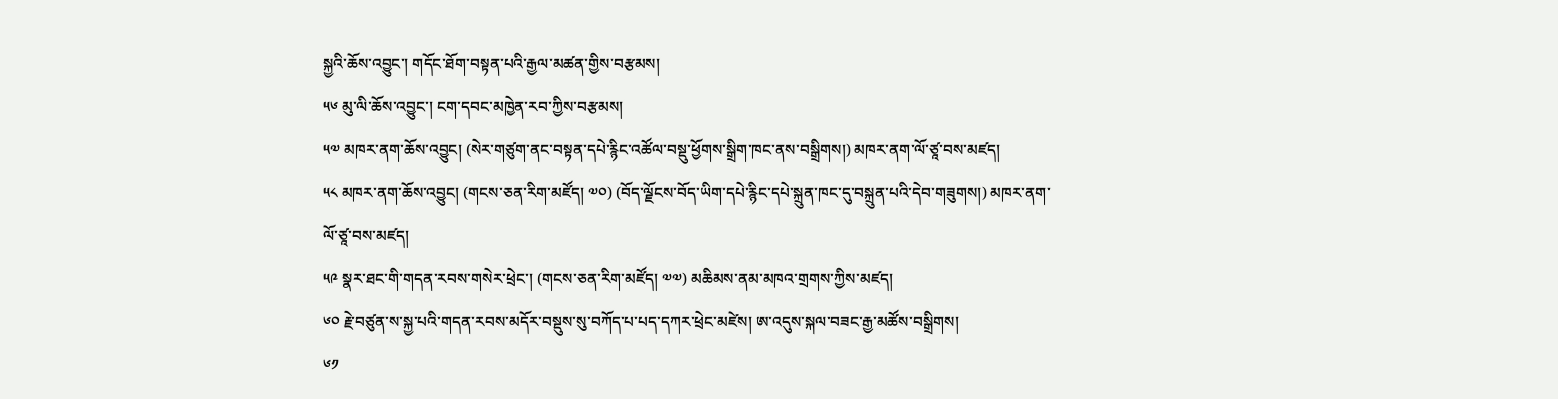སྐྱའི་ཆོས་འབྱུང་། གདོང་ཐོག་བསྟན་པའི་རྒྱལ་མཚན་གྱིས་བརྩམས།
༥༦ མུ་ལི་ཆོས་འབྱུང་། ངག་དབང་མཁྱེན་རབ་ཀྱིས་བརྩམས།
༥༧ མཁར་ནག་ཆོས་འབྱུང། (སེར་གཙུག་ནང་བསྟན་དཔེ་རྙིང་འཚོལ་བསྡུ་ཕྱོགས་སྒྲིག་ཁང་ནས་བསྒྲིགས།) མཁར་ནག་ལོ་ཙཱ་བས་མཛད།
༥༨ མཁར་ནག་ཆོས་འབྱུང། (གངས་ཅན་རིག་མཛོད། ༧༠) (བོད་ལྗོངས་བོད་ཡིག་དཔེ་རྙིང་དཔེ་སྐྲུན་ཁང་དུ་བསྐྲུན་པའི་དེབ་གཟུགས།) མཁར་ནག་ལོ་ཙཱ་བས་མཛད།
༥༩ སྣར་ཐང་གི་གདན་རབས་གསེར་ཕྲེང་། (གངས་ཅན་རིག་མཛོད། ༧༧) མཆིམས་ནམ་མཁའ་གྲགས་ཀྱིས་མཛད།
༦༠ རྗེ་བཙུན་ས་སྐྱ་པའི་གདན་རབས་མདོར་བསྡུས་སུ་བཀོད་པ་པད་དཀར་ཕྲེང་མཛེས། ཨ་འདུས་སྐལ་བཟང་རྒྱ་མཚོས་བསྒྲིགས།
༦༡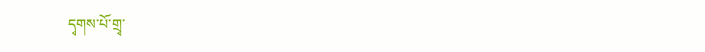དྭགས་པོ་གྲྭ་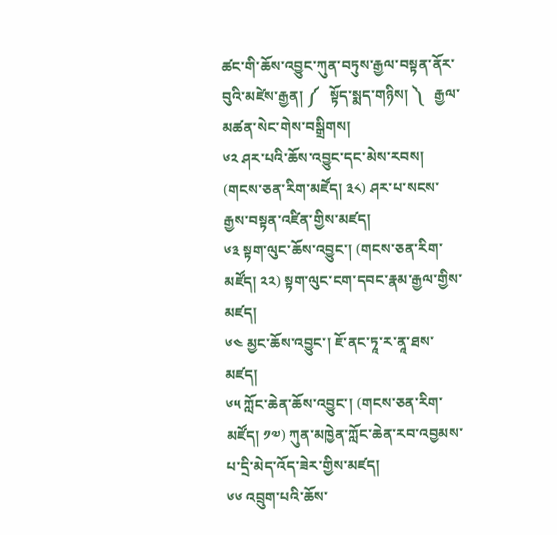ཚང་གི་ཆོས་འབྱུང་ཀུན་བཏུས་རྒྱལ་བསྟན་ནོར་བུའི་མཛེས་རྒྱན། ༼   སྟོད་སྨད་གཉིས། ༽   རྒྱལ་མཚན་སེང་གེས་བསྒྲིགས།
༦༢ ཤར་པའི་ཆོས་འབྱུང་དང་མེས་རབས། (གངས་ཅན་རིག་མཛོད། ༣༨) ཤར་པ་སངས་རྒྱས་བསྟན་འཛིན་གྱིས་མཛད།
༦༣ སྟག་ལུང་ཆོས་འབྱུང་། (གངས་ཅན་རིག་མཛོད། ༢༢) སྟག་ལུང་ངག་དབང་རྣམ་རྒྱལ་གྱིས་མཛད།
༦༤ མྱང་ཆོས་འབྱུང་། ཇོ་ནང་ཏཱ་ར་ནཱ་ཐས་མཛད།
༦༥ ཀློང་ཆེན་ཆོས་འབྱུང་། (གངས་ཅན་རིག་མཛོད། ༡༧) ཀུན་མཁྱེན་ཀློང་ཆེན་རབ་འབྱམས་པ་དྲི་མེད་འོད་ཟེར་གྱིས་མཛད།
༦༦ འབྲུག་པའི་ཆོས་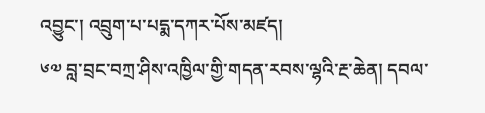འབྱུང་། འབྲུག་པ་པདྨ་དཀར་པོས་མཛད།
༦༧ བླ་བྲང་བཀྲ་ཤིས་འཁྱིལ་གྱི་གདན་རབས་ལྷའི་རྔ་ཆེན། དབལ་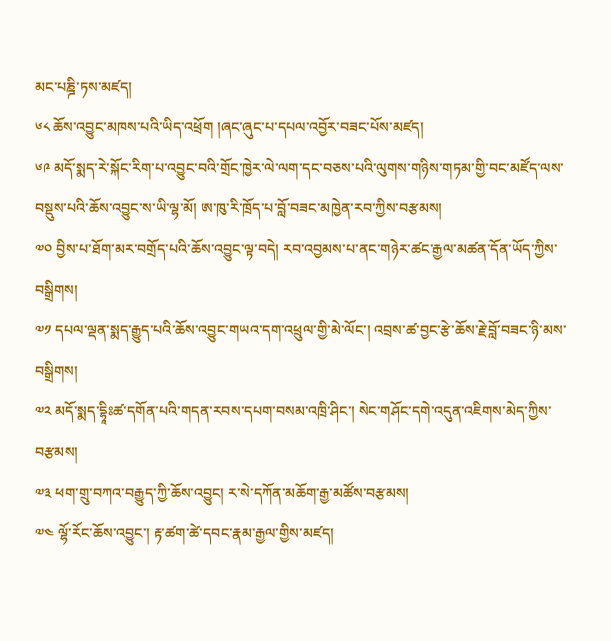མང་པཎྜི་ཏས་མཛད།
༦༨ ཆོས་འབྱུང་མཁས་པའི་ཡིད་འཕྲོག །ཞང་ཞུང་པ་དཔལ་འབྱོར་བཟང་པོས་མཛད།
༦༩ མདོ་སྨད་རེ་སྐོང་རིག་པ་འབྱུང་བའི་གྲོང་ཁྱེར་ལེ་ལག་དང་བཅས་པའི་ལུགས་གཉིས་གཏམ་གྱི་བང་མཛོད་ལས་བསྡུས་པའི་ཆོས་འབྱུང་ས་ཡི་ལྷ་མོ། ཨ་ཁུ་རི་ཁྲོད་པ་བློ་བཟང་མཁྱེན་རབ་ཀྱིས་བརྩམས།
༧༠ བྱིས་པ་ཐོག་མར་བགྲོད་པའི་ཆོས་འབྱུང་ལྟ་བདེ། རབ་འབྱམས་པ་ནང་གཉེར་ཚང་རྒྱལ་མཚན་དོན་ཡོད་ཀྱིས་བསྒྲིགས།
༧༡ དཔལ་ལྡན་སྨད་རྒྱུད་པའི་ཆོས་འབྱུང་གཡའ་དག་འཕྲུལ་གྱི་མེ་ལོང་། འབྲས་ཚ་བྱང་རྩེ་ཆོས་རྗེ་བློ་བཟང་ཉི་མས་བསྒྲིགས།
༧༢ མདོ་སྨད་དྷཱིཿཚ་དགོན་པའི་གདན་རབས་དཔག་བསམ་འཁྲི་ཤིང་། སེང་གཤོང་དགེ་འདུན་འཇིགས་མེད་ཀྱིས་བརྩམས།
༧༣ ཕག་གྲུ་བཀའ་བརྒྱུད་ཀྱི་ཆོས་འབྱུང། ར་སེ་དཀོན་མཆོག་རྒྱ་མཚོས་བརྩམས།
༧༤ ལྷོ་རོང་ཆོས་འབྱུང་། རྟ་ཚག་ཚེ་དབང་རྣམ་རྒྱལ་གྱིས་མཛད།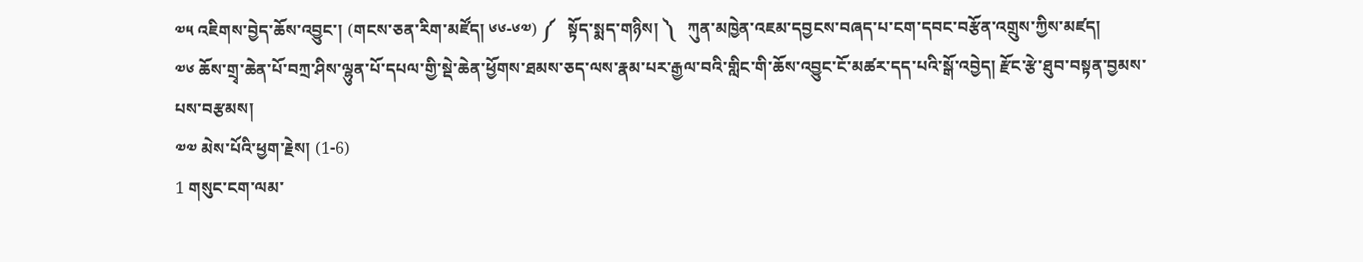༧༥ འཇིགས་བྱེད་ཆོས་འབྱུང་། (གངས་ཅན་རིག་མཛོད། ༦༦-༦༧) ༼   སྟོད་སྨད་གཉིས། ༽   ཀུན་མཁྱེན་འཇམ་དབྱངས་བཞད་པ་ངག་དབང་བརྩོན་འགྲུས་ཀྱིས་མཛད།
༧༦ ཆོས་གྲྭ་ཆེན་པོ་བཀྲ་ཤིས་ལྷུན་པོ་དཔལ་གྱི་སྡེ་ཆེན་ཕྱོགས་ཐམས་ཅད་ལས་རྣམ་པར་རྒྱལ་བའི་གླིང་གི་ཆོས་འབྱུང་ངོ་མཚར་དད་པའི་སྒོ་འབྱེད། རྫོང་རྩེ་ཐུབ་བསྟན་བྱམས་པས་བརྩམས།
༧༧ མེས་པོའི་ཕྱག་རྗེས། (1-6)
1 གསུང་ངག་ལམ་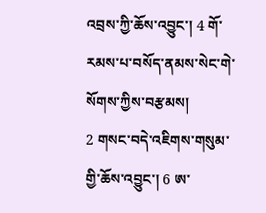འབྲས་ཀྱི་ཆོས་འབྱུང་། 4 གོ་རམས་པ་བསོད་ནམས་སེང་གེ་སོགས་ཀྱིས་བརྩམས།
2 གསང་བདེ་འཇིགས་གསུམ་གྱི་ཆོས་འབྱུང་། 6 ཨ་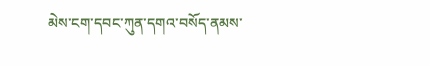མེས་ངག་དབང་ཀུན་དགའ་བསོད་ནམས་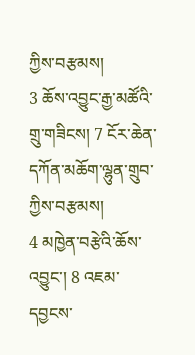ཀྱིས་བརྩམས།
3 ཆོས་འབྱུང་རྒྱ་མཚོའི་གྲུ་གཟིངས། 7 ངོར་ཆེན་དཀོན་མཆོག་ལྷུན་གྲུབ་ཀྱིས་བརྩམས།
4 མཁྱེན་བརྩེའི་ཆོས་འབྱུང་། 8 འཇམ་དབྱངས་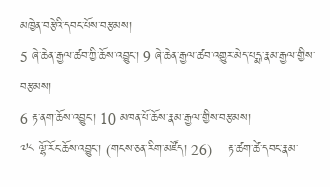མཁྱེན་བརྩེའི་དབང་པོས་བརྩམས།
5 ཞེ་ཆེན་རྒྱལ་ཚབ་ཀྱི་ཆོས་འབྱུང་། 9 ཞེ་ཆེན་རྒྱལ་ཚབ་འགྱུར་མེད་པདྨ་རྣམ་རྒྱལ་གྱིས་བརྩམས།
6 རྟ་ནག་ཆོས་འབྱུང་། 10 མཁན་པོ་ཆོས་རྣམ་རྒྱལ་གྱིས་བརྩམས།
༧༨ ལྷོ་རོང་ཆོས་འབྱུང་། (གངས་ཅན་རིག་མཛོད། 26)    རྟ་ཚག་ཚེ་དབང་རྣམ་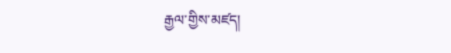རྒྱལ་གྱིས་མཛད།